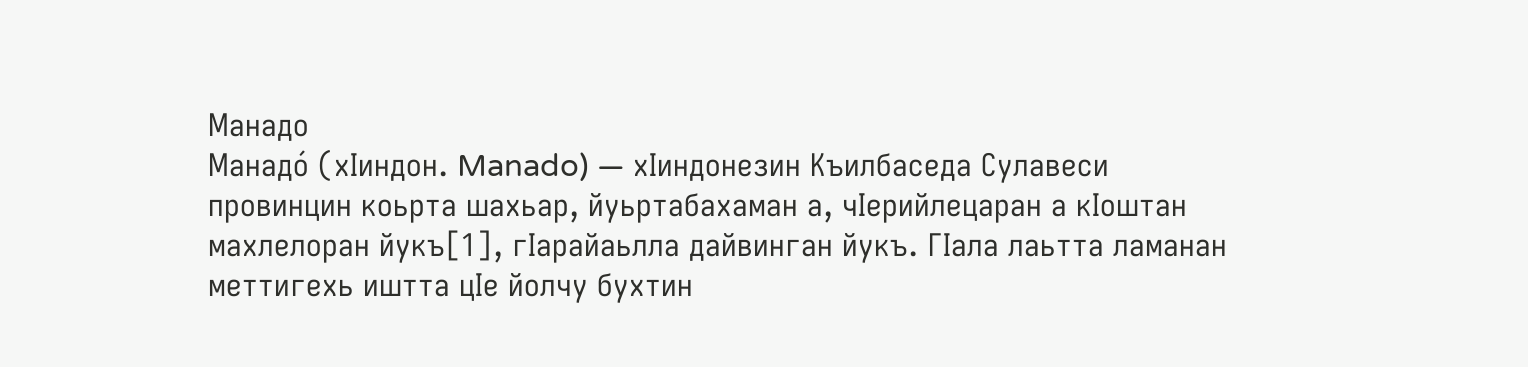Манадо
Манадо́ (хӀиндон. Manado) — хӀиндонезин Къилбаседа Сулавеси провинцин коьрта шахьар, йуьртабахаман а, чӀерийлецаран а кӀоштан махлелоран йукъ[1], гӀарайаьлла дайвинган йукъ. ГӀала лаьтта ламанан меттигехь иштта цӀе йолчу бухтин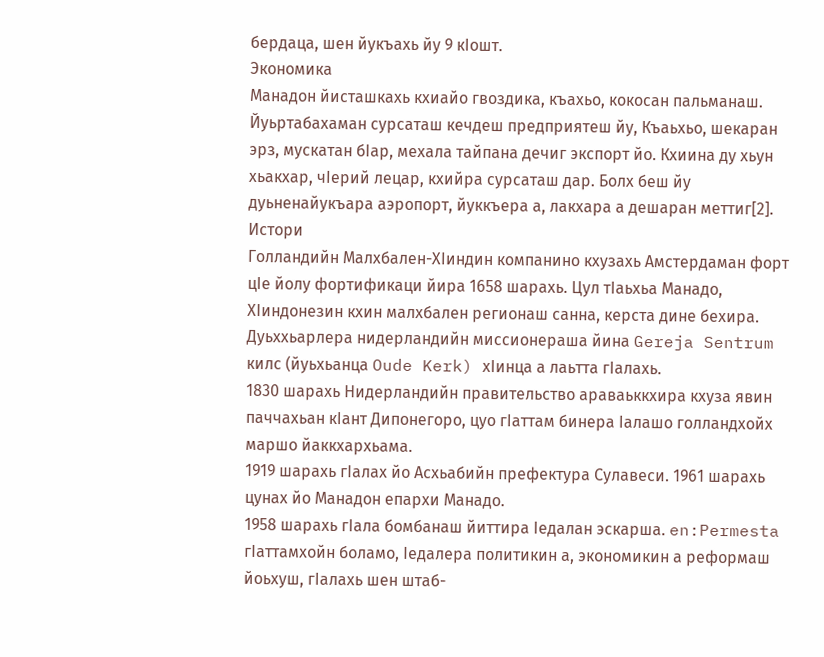бердаца, шен йукъахь йу 9 кӀошт.
Экономика
Манадон йисташкахь кхиайо гвоздика, къахьо, кокосан пальманаш. Йуьртабахаман сурсаташ кечдеш предприятеш йу, Къаьхьо, шекаран эрз, мускатан бӀар, мехала тайпана дечиг экспорт йо. Кхиина ду хьун хьакхар, чӀерий лецар, кхийра сурсаташ дар. Болх беш йу дуьненайукъара аэропорт, йуккъера а, лакхара а дешаран меттиг[2].
Истори
Голландийн Малхбален-ХӀиндин компанино кхузахь Амстердаман форт цӀе йолу фортификаци йира 1658 шарахь. Цул тӀаьхьа Манадо, ХӀиндонезин кхин малхбален регионаш санна, керста дине бехира. Дуьххьарлера нидерландийн миссионераша йина Gereja Sentrum килс (йуьхьанца Oude Kerk) хӀинца а лаьтта гӀалахь.
1830 шарахь Нидерландийн правительство араваьккхира кхуза явин паччахьан кӀант Дипонегоро, цуо гӀаттам бинера Ӏалашо голландхойх маршо йаккхархьама.
1919 шарахь гӀалах йо Асхьабийн префектура Сулавеси. 1961 шарахь цунах йо Манадон епархи Манадо.
1958 шарахь гӀала бомбанаш йиттира Ӏедалан эскарша. en:Permesta гӀаттамхойн боламо, Ӏедалера политикин а, экономикин а реформаш йоьхуш, гӀалахь шен штаб-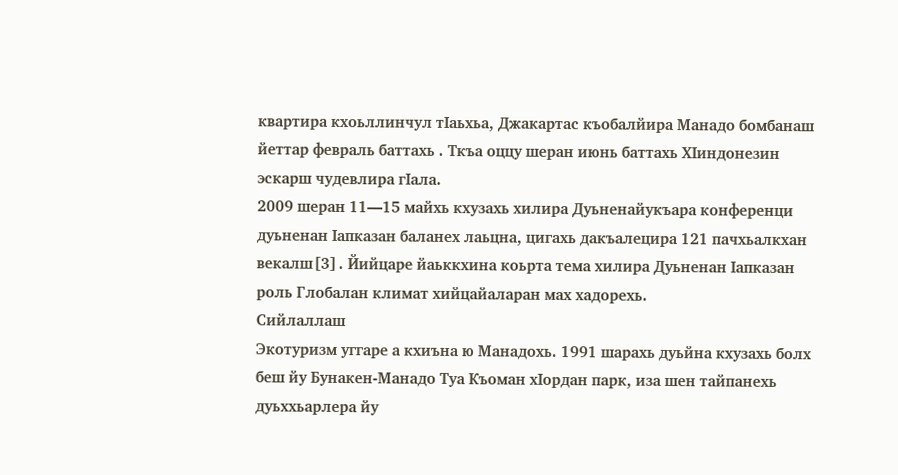квартира кхоьллинчул тӀаьхьа, Джакартас къобалйира Манадо бомбанаш йеттар февраль баттахь . Ткъа оццу шеран июнь баттахь ХӀиндонезин эскарш чудевлира гӀала.
2009 шеран 11—15 майхь кхузахь хилира Дуьненайукъара конференци дуьненан Ӏапказан баланех лаьцна, цигахь дакъалецира 121 пачхьалкхан векалш[3]. Йийцаре йаьккхина коьрта тема хилира Дуьненан Ӏапказан роль Глобалан климат хийцайаларан мах хадорехь.
Сийлаллаш
Экотуризм уггаре а кхиъна ю Манадохь. 1991 шарахь дуьйна кхузахь болх беш йу Бунакен-Манадо Туа Къоман хӀордан парк, иза шен тайпанехь дуьххьарлера йу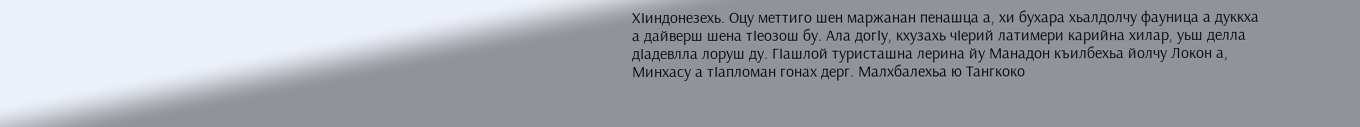ХӀиндонезехь. Оцу меттиго шен маржанан пенашца а, хи бухара хьалдолчу фауница а дуккха а дайверш шена тӀеозош бу. Ала догӀу, кхузахь чӀерий латимери карийна хилар, уьш делла дӀадевлла лоруш ду. ГӀашлой туристашна лерина йу Манадон къилбехьа йолчу Локон а, Минхасу а тӀапломан гонах дерг. Малхбалехьа ю Тангкоко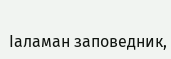Ӏаламан заповедник,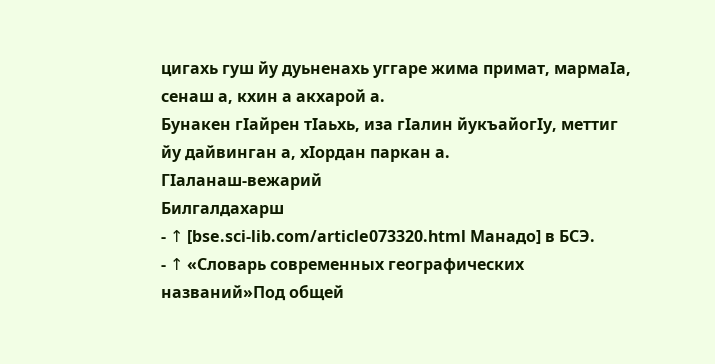цигахь гуш йу дуьненахь уггаре жима примат, мармаӀа, сенаш а, кхин а акхарой а.
Бунакен гӀайрен тӀаьхь, иза гӀалин йукъайогӀу, меттиг йу дайвинган а, хӀордан паркан а.
ГӀаланаш-вежарий
Билгалдахарш
- ↑ [bse.sci-lib.com/article073320.html Манадо] в БСЭ.
- ↑ «Словарь современных географических названий»Под общей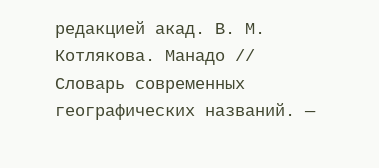редакцией акад. В. М. Котлякова. Манадо // Словарь современных географических названий. —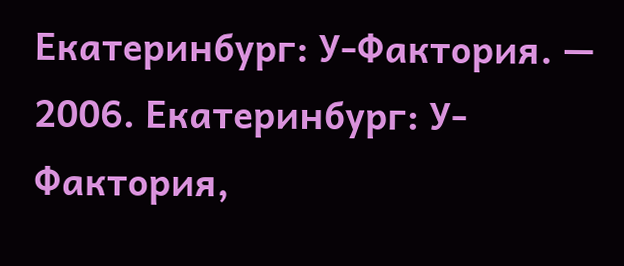Екатеринбург: У-Фактория. — 2006. Екатеринбург: У-Фактория,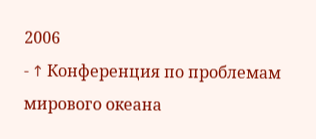2006
- ↑ Конференция по проблемам мирового океана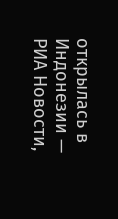открылась в Индонезии — РИА Новости,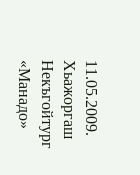11.05.2009.
Хьажоргаш
Некъгойтург «Манадо»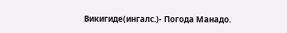Викигиде(ингалс.)- Погода Манадо.